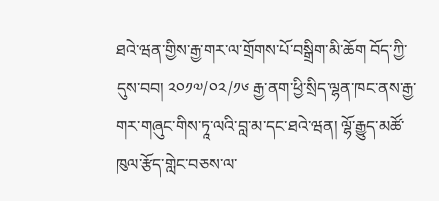ཐའེ་ཝན་གྱིས་རྒྱ་གར་ལ་གྲོགས་པོ་བསྒྲིག་མི་ཆོག བོད་ཀྱི་དུས་བབ། ༢༠༡༧/༠༢/༡༦ རྒྱ་ནག་ཕྱི་སྲིད་ལྷན་ཁང་ནས་རྒྱ་གར་གཞུང་གིས་ཏཱ་ལའི་བླ་མ་དང་ཐའེ་ཝན། ལྷོ་རྒྱུད་མཚོ་ཁུལ་རྩོད་གླེང་བཅས་ལ་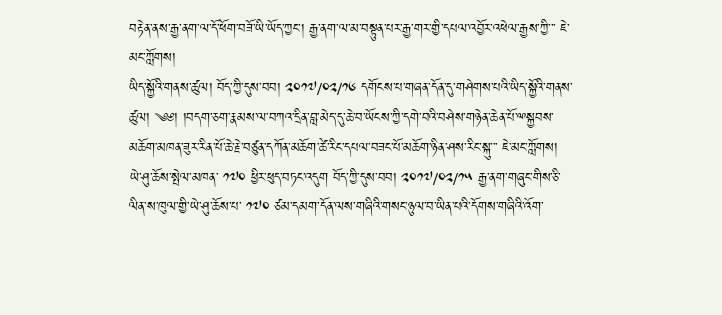བརྟེན་ནས་རྒྱ་ནག་ལ་དོ་ཕོག་བཟོ་ཡི་ཡོད་ཀྱང་། རྒྱ་ནག་ལ་མ་བསྟུན་པར་རྒྱ་གར་གྱི་དཔལ་འབྱོར་འཕེལ་རྒྱས་ཀྱི་་་ ཇེ་མང་ཀློགས།
ཡིད་སྐྱོའི་གནས་ཚུལ། བོད་ཀྱི་དུས་བབ། ༢༠༡༧/༠༢/༡༦ དགོངས་པ་གཞན་དོན་དུ་གཤེགས་པའི་ཡིད་སྐྱོའི་གནས་ཚུལ། ༄༅། །བདག་ཅག་རྣམས་ལ་བཀའ་དྲིན་བླ་མེད་དུ་ཆེ་བ་ཡོངས་ཀྱི་དགེ་བའི་བཤེས་གཉེན་ཆེན་པོ་ྋསྐྱབས་མཆོག་མཁན་ཟུར་རིན་པོ་ཆེ་རྗེ་བཙུན་དཀོན་མཆོག་ཚེ་རིང་དཔལ་བཟང་པོ་མཆོག་ཉིན་ཤས་རིང་སྐུ་་་ ཇེ་མང་ཀློགས།
ཡེ་ཤུ་ཆོས་སྤེལ་མཁན་ ༡༧༠ ཕྱིར་ཕུད་བཏང་འདུག བོད་ཀྱི་དུས་བབ། ༢༠༡༧/༠༢/༡༥ རྒྱ་ནག་གཞུང་གིས་ཅི་ལིན་ས་ཁུལ་གྱི་ཡེ་ཤུ་ཆོས་པ་ ༡༧༠ ཙམ་དམག་དོན་ལས་གཞིའི་གསང་ཉུལ་བ་ཡིན་པའི་དོགས་གཞིའི་འོག་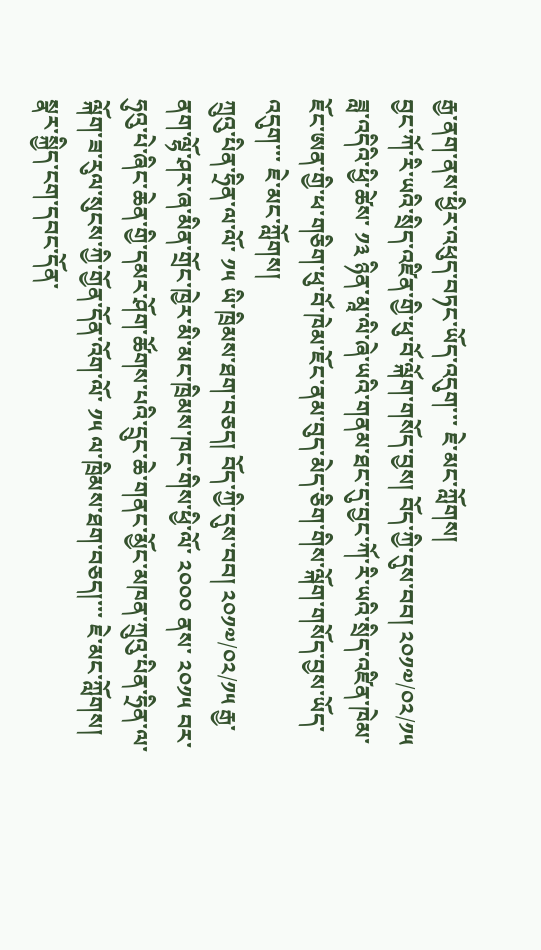རྒྱ་ནག་ནས་ཕྱིར་འཕུད་བཏང་ཡོད་འདུག་་་ ཇེ་མང་ཀློགས།
བྱང་ཀོ་རི་ཡའི་སྲིད་འཛིན་གྱི་ཕུ་བོ་ལྐོག་གསོད་བྱས། བོད་ཀྱི་དུས་བབ། ༢༠༡༧/༠༢/༡༥ ཟླ་འདིའི་ཕྱི་ཚེས་ ༡༣ ཉིན་མཱ་ལི་ཞེ་ཡའི་གནམ་ཐང་དུ་བྱང་ཀོ་རི་ཡའི་སྲིད་འཛིན་ཁེམ་ཇོང་ཨན་གྱི་ཕ་གཅིག་ཕུ་བོ་ཁེམ་ཇོང་ནམ་བུད་མེད་ཅིག་གིས་ལྐོག་གསོད་བྱས་ཡོད་འདུག་་་ ཇེ་མང་ཀློགས།
ཀྲུའུ་པིན་ཧྲིན་ལ་ལོ་ ༡༥ ཡི་ཁྲིམས་ཐག་བཅད། བོད་ཀྱི་དུས་བབ། ༢༠༡༧/༠༢/༡༥ རྒྱ་ནག་ལྷོ་ཤར་ཞ་མིན་གྲོང་ཁྱེར་མི་མང་ཁྲིམས་ཁང་གིས་ཕྱི་ལོ་ ༢༠༠༠ ནས་ ༢༠༡༥ བར་ཧུའུ་པེ་ཞིང་ཆེན་གྱི་དམར་ཤོག་ཚོགས་པའི་དྲུང་ཆེ་གནང་མྱོང་མཁན་ཀྲུའུ་པིན་ཧྲིན་ལ་ལྐོག་ཟ་རུལ་སུངས་ཀྱི་གྱོན་དོན་འོག་ལོ་ ༡༥ ལ་ཁྲིམས་ཐག་བཅད།་་་ ཇེ་མང་ཀློགས།
སྣར་སྐྱིད་ངག་དབང་དོན་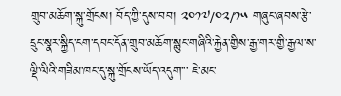གྲུབ་མཆོག་སྐུ་གྲོངས། བོད་ཀྱི་དུས་བབ། ༢༠༡༧/༠༢/༡༥ གཞུང་ཞབས་རྩེ་དྲུང་སྣར་སྐྱིད་ངག་དབང་དོན་གྲུབ་མཆོག་སྙུང་གཞིའི་རྐྱེན་གྱིས་རྒྱ་གར་གྱི་རྒྱལ་ས་ལྡི་ལིའི་གཟིམ་ཁང་དུ་སྐུ་གྲོངས་ཡོད་འདུག་་་ ཇེ་མང་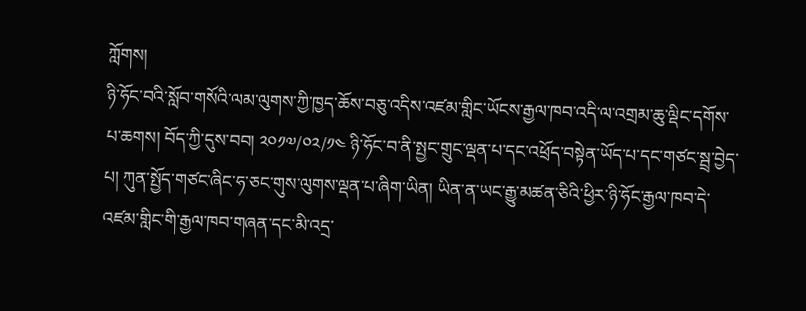ཀློགས།
ཉི་ཧོང་བའི་སློབ་གསོའི་ལམ་ལུགས་ཀྱི་ཁྱད་ཆོས་བཅུ་འདིས་འཛམ་གླིང་ཡོངས་རྒྱལ་ཁབ་འདི་ལ་འགྲམ་ཆུ་ལྡིང་དགོས་པ་ཆགས། བོད་ཀྱི་དུས་བབ། ༢༠༡༧/༠༢/༡༤ ཉི་ཧོང་བ་ནི་སྤྱང་གྲུང་ལྡན་པ་དང་འཕྲོད་བསྟེན་ཡོད་པ་དང་གཙང་སྦྲ་བྱེད་པ། ཀུན་སྤྱོད་གཙང་ཞིང་ཧ་ཅང་གུས་ལུགས་ལྡན་པ་ཞིག་ཡིན། ཡིན་ན་ཡང་རྒྱུ་མཚན་ཅིའི་ཕྱིར་ཉི་ཧོང་རྒྱལ་ཁབ་དེ་འཛམ་གླིང་གི་རྒྱལ་ཁབ་གཞན་དང་མི་འདྲ་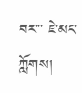བར་་་ ཇེ་མང་ཀློགས།